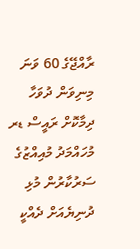ރާއްޖޭގެ 60 ވަނަ މިނިވަން ދުވަހާ ދިމާކޮށް ރައީސް ޑރ މުހައްމަދު މުއިއްޒުގެ ސަރުކާރުން މުޅި ދުނިޔެއަށް ދެއްކީ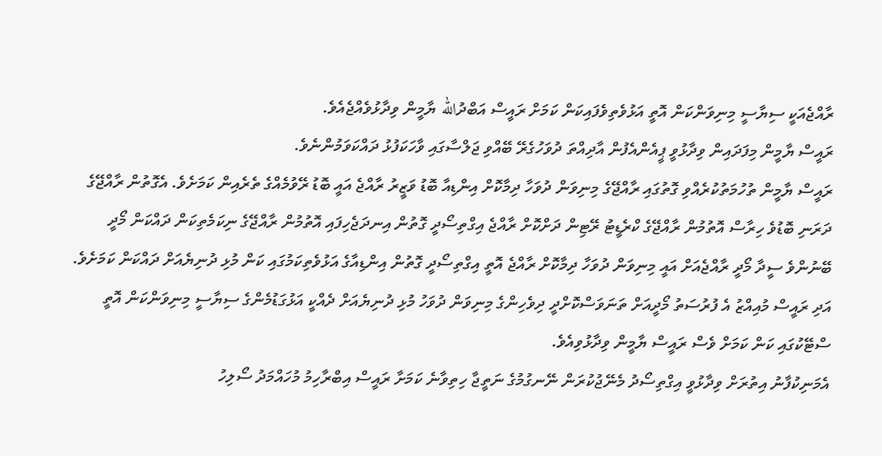ރާއްޖެއަކީ ސިޔާސީ މިނިވަންކަން އޮތީ އަޅުވެތިވެފައިކަން ކަމަށް ރައީސް އަބްދުالله ޔާމީން ވިދާޅުވެއްޖެއެވެ.
ރައީސް ޔާމީން މިފަދައިން ވިދާޅުވީ ޕީއެންއެފުން އާދިއްތަ ދުވަހުގެރޭ ބޭއްވި ޖަލްސާގައި ވާހަކަފުޅު ދައްކަވަމުންނެވެ.
ރައީސް ޔާމީން ތުހުމަތުކުރެއްވި ގޮތުގައި ރާއްޖޭގެ މިނިވަން ދުވަހާ ދިމާކޮށް އިންޑިއާ ބޮޑު ވަޒީރު ރާއްޖެ އައީ ބޮޑު ރޭވުމެއްގެ ތެރެއިން ކަމަށެވެ. އެގޮތުން ރާއްޖޭގެ ދަރަނި ބޮޑުވެ ހިރާސް އޮތުމުން ރާއްޖޭގެ ކްރެޑީޓު ރޭޓިން ދަށްކޮށް ރާއްޖެ އިގްތިސޯދީ ގޮތުން އިނދަޖެހިފައި އޮތުމުން ރާއްޖޭގެ ނިކަމެތިކަން ދައްކަން މޯދީ ބޭނުންވެ ސީދާ މޯދީ ރާއްޖެއަށް އައީ މިނިވަން ދުވަހާ ދިމާކޮށް ރާއްޖެ އޮތީ އިގްތިސޯދީ ގޮތުން އިންޑިއާގެ އަޅުވެތިކަމުގައި ކަން މުޅި ދުނިޔެއަށް ދައްކަން ކަމަށެވެ. އަދި ރައީސް މުއިއްޒު އެ ފުރުސަތު މޯދީއަށް ތަނަވަސްކޮށްދީ ދިވެހިންގެ މިނިވަން ދުވަހު މުޅި ދުނިޔެއަށް ދެއްކީ އަޅުގަޑުމެންގެ ސިޔާސީ މިނިވަންކަން އޮތީ ސްޓޭކުގައި ކަން ކަމަށް ވެސް ރައީސް ޔާމީން ވިދާޅުވިއެވެ.
އެމަނިކުފާނު އިތުރަށް ވިދާޅުވީ އިގްތިސޯދު މެނޭޖުކުރަން ނޭނގުމުގެ ނަތީޖާ ހިތިވާނެ ކަމަށާ ރައީސް އިބްރާހިމު މުހައްމަދު ސޯލިހު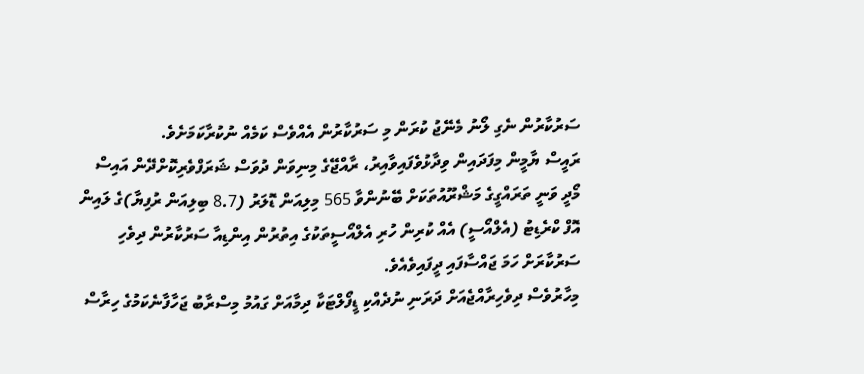ސަރުކާރުން ނެގި ލޯނު މެނޭޖު ކުރަން މި ސަރުކާރުން އެއްވެސް ކަމެއް ނުކުރާކަމަށެވެ.
ރައީސް ޔާމީން މިފަދައިން ވިދާޅުވެފައިވާއިރު، ރާއްޖޭގެ މިނިވަން ދުވަސް ޝަރަފްވެރިކޮށްދޭން އައިސް މޯދީ ވަނީ ތަރައްގީގެ މަޝްރޫއުތަކަށް ބޭނުންވާ 565 މިލިއަން ޑޮލަރު (8.7 ބިލިއަން ރުފިޔާ)ގެ ލައިން އޮފް ކްރެޑިޓު (އެލްއޯސީ) އެއް ކުރިން ހުރި އެލްއޯސީތަކުގެ އިތުރުން އިންޑިއާ ސަރުކާރުން ދިވެހި ސަރުކާރަށް ހަމަ ޖައްސާފައި ދީފައިވެއެވެ.
މިހާރުވެސް ދިވެހިރާއްޖެއަށް ދަރަނި ނުދެއްކި ޑީފޯލްޓަކާ ދިމާއަށް ގައުމު މިސްރާބު ޖަހާފާނެކަމުގެ ހިރާސް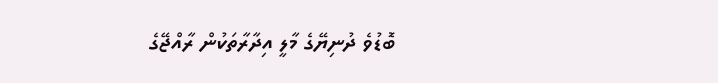ބޮޑުވެ ދުނިޔޭގެ މާލީ އިދާރާތަކުން ރާއްޖޭގެ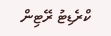ކްރެޑިޓު ރޭޓިން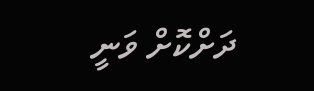ދަށްކޮށް ވަނީ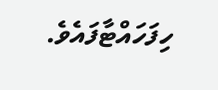ހިފަހައްޓާފައެވެ.